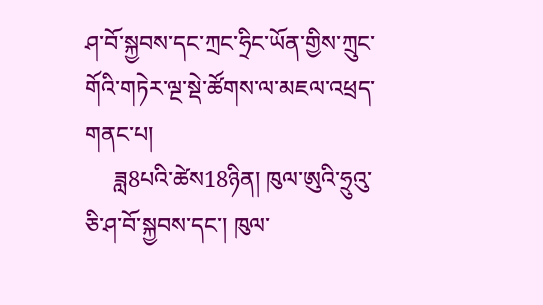ཤ་བོ་སྐྱབས་དང་ཀྲང་ཧྲིང་ཡོན་གྱིས་ཀྲུང་གོའི་གཏེར་ལྔ་སྡེ་ཚོགས་ལ་མཇལ་འཕྲད་གནང་པ།
     ཟླ8པའི་ཚེས18ཉིན། ཁུལ་ཨུའི་ཧྲུའུ་ཅི་ཤ་བོ་སྐྱབས་དང་། ཁུལ་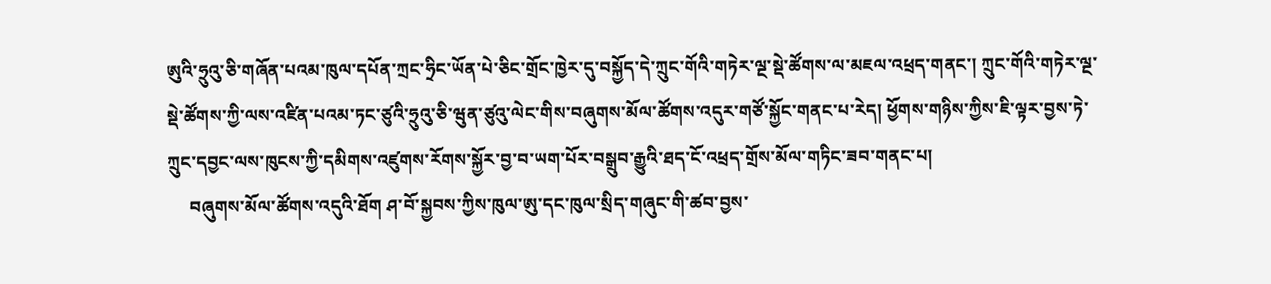ཨུའི་ཧྲུའུ་ཅི་གཞོན་པའམ་ཁུལ་དཔོན་ཀྲང་ཧྲིང་ཡོན་པེ་ཅིང་གྲོང་ཁྱེར་དུ་བསྐྱོད་དེ་ཀྲུང་གོའི་གཏེར་ལྔ་སྡེ་ཚོགས་ལ་མཇལ་འཕྲད་གནང་། ཀྲུང་གོའི་གཏེར་ལྔ་སྡེ་ཚོགས་ཀྱི་ལས་འཛིན་པའམ་ཏང་ཙུའི་ཧྲུའུ་ཅི་ཝུན་ཙུའུ་ལེང་གིས་བཞུགས་མོལ་ཚོགས་འདུར་གཙོ་སྐྱོང་གནང་པ་རེད། ཕྱོགས་གཉིས་ཀྱིས་ཇི་ལྟར་བྱས་ཏེ་ཀྲུང་དབྱང་ལས་ཁུངས་ཀྱི་དམིགས་འཛུགས་རོགས་སྐྱོར་བྱ་བ་ཡག་པོར་བསྒྲུབ་རྒྱུའི་ཐད་ངོ་འཕྲད་གྲོས་མོལ་གཏིང་ཟབ་གནང་པ།
     བཞུགས་མོལ་ཚོགས་འདུའི་ཐོག ཤ་བོ་སྐྱབས་ཀྱིས་ཁུལ་ཨུ་དང་ཁུལ་སྲིད་གཞུང་གི་ཚབ་བྱས་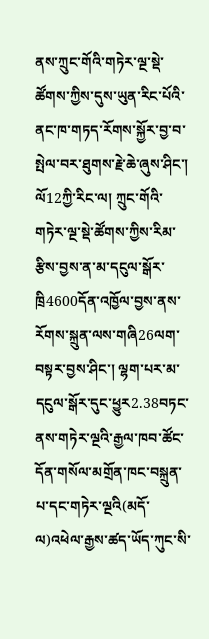ནས་ཀྲུང་གོའི་གཏེར་ལྔ་སྡེ་ཚོགས་ཀྱིས་དུས་ཡུན་རིང་པོའི་ནང་ཁ་གཏད་རོགས་སྐྱོར་བྱ་བ་སྤེལ་བར་ཐུགས་རྗེ་ཆེ་ཞུས་ཤིང་།  ལོ12ཀྱི་རིང་ལ། ཀྲུང་གོའི་གཏེར་ལྔ་སྡེ་ཚོགས་ཀྱིས་རིམ་རྩིས་བྱས་ན་མ་དངུལ་སྒོར་ཁྲི4600དོན་འཁྱོལ་བྱས་ནས་རོགས་སྐྲུན་ལས་གཞི26ལག་བསྟར་བྱས་ཤིང་། ལྷག་པར་མ་དངུལ་སྒོར་དུང་ཕྱུར2.38བཏང་ནས་གཏེར་ལྔའི་རྒྱལ་ཁབ་ཚོང་དོན་གསོལ་མགྲོན་ཁང་བསྐྲུན་པ་དང་གཏེར་ལྔའི(མདོ་ལ)འཕེལ་རྒྱས་ཚད་ཡོད་ཀུང་སི་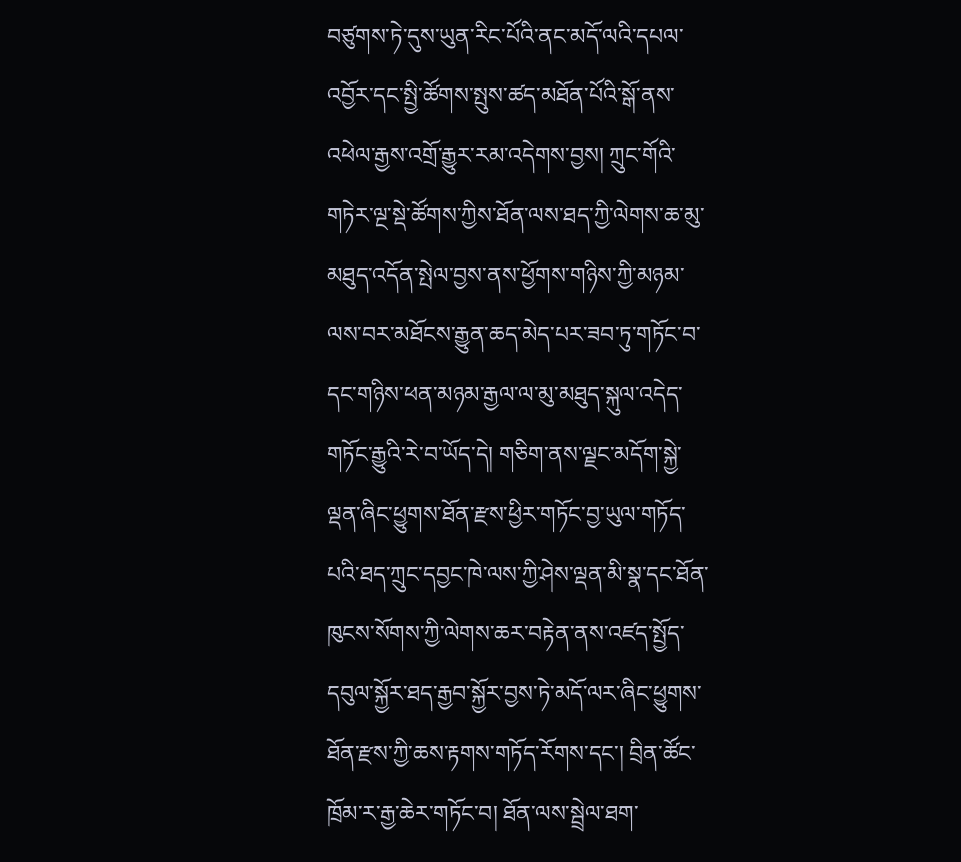བཙུགས་ཏེ་དུས་ཡུན་རིང་པོའི་ནང་མདོ་ལའི་དཔལ་འབྱོར་དང་སྤྱི་ཚོགས་སྤུས་ཚད་མཐོན་པོའི་སྒོ་ནས་འཕེལ་རྒྱས་འགྲོ་རྒྱུར་རམ་འདེགས་བྱས། ཀྲུང་གོའི་གཏེར་ལྔ་སྡེ་ཚོགས་ཀྱིས་ཐོན་ལས་ཐད་ཀྱི་ལེགས་ཆ་མུ་མཐུད་འདོན་སྤེལ་བྱས་ནས་ཕྱོགས་གཉིས་ཀྱི་མཉམ་ལས་བར་མཐོངས་རྒྱུན་ཆད་མེད་པར་ཟབ་ཏུ་གཏོང་བ་དང་གཉིས་ཕན་མཉམ་རྒྱལ་ལ་མུ་མཐུད་སྐུལ་འདེད་གཏོང་རྒྱུའི་རེ་བ་ཡོད་དེ། གཅིག་ནས་ལྗང་མདོག་སྐྱེ་ལྡན་ཞིང་ཕྱུགས་ཐོན་རྫས་ཕྱིར་གཏོང་བྱ་ཡུལ་གཏོད་པའི་ཐད་ཀྲུང་དབྱང་ཁེ་ལས་ཀྱི་ཤེས་ལྡན་མི་སྣ་དང་ཐོན་ཁུངས་སོགས་ཀྱི་ལེགས་ཆར་བརྟེན་ནས་འཛད་སྤྱོད་དབུལ་སྐྱོར་ཐད་རྒྱབ་སྐྱོར་བྱས་ཏེ་མདོ་ལར་ཞིང་ཕྱུགས་ཐོན་རྫས་ཀྱི་ཆས་རྟགས་གཏོད་རོགས་དང་། བྲིན་ཚོང་ཁྲོམ་ར་རྒྱ་ཆེར་གཏོང་བ། ཐོན་ལས་སྦྲེལ་ཐག་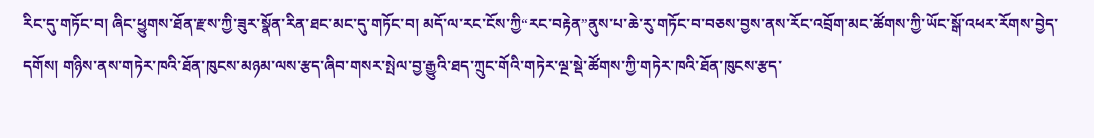རིང་དུ་གཏོང་བ། ཞིང་ཕྱུགས་ཐོན་རྫས་ཀྱི་ཟུར་སྣོན་རིན་ཐང་མང་དུ་གཏོང་བ། མདོ་ལ་རང་ངོས་ཀྱི“རང་བརྟེན”ནུས་པ་ཆེ་རུ་གཏོང་བ་བཅས་བྱས་ནས་རོང་འབྲོག་མང་ཚོགས་ཀྱི་ཡོང་སྒོ་འཕར་རོགས་བྱེད་དགོས། གཉིས་ནས་གཏེར་ཁའི་ཐོན་ཁུངས་མཉམ་ལས་རྩད་ཞིབ་གསར་སྤེལ་བྱ་རྒྱུའི་ཐད་ཀྲུང་གོའི་གཏེར་ལྔ་སྡེ་ཚོགས་ཀྱི་གཏེར་ཁའི་ཐོན་ཁུངས་རྩད་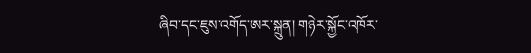ཞིབ་དང་ཇུས་འགོད་ཨར་སྐྲུན། གཉེར་སྐྱོང་འཁོར་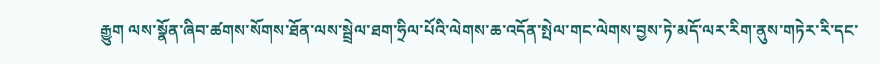རྒྱུག ལས་སྣོན་ཞིབ་ཚགས་སོགས་ཐོན་ལས་སྦྲེལ་ཐག་ཧྲིལ་པོའི་ལེགས་ཆ་འདོན་སྤེལ་གང་ལེགས་བྱས་ཏེ་མདོ་ལར་རིག་ནུས་གཏེར་རི་དང་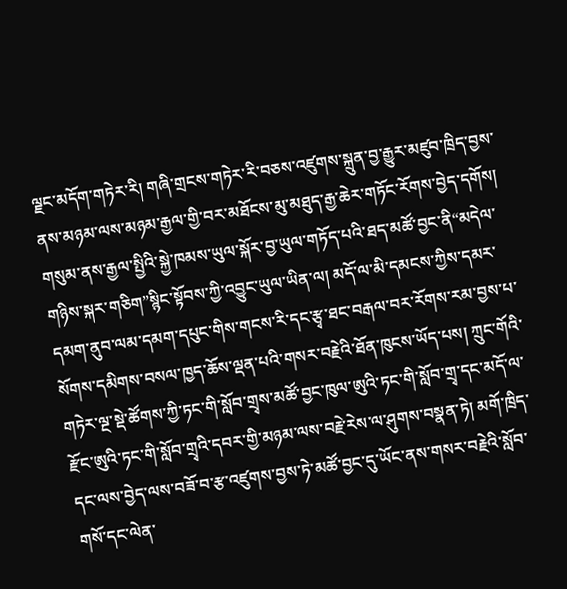ལྗང་མདོག་གཏེར་རི། གཞི་གྲངས་གཏེར་རི་བཅས་འཛུགས་སྐྲུན་བྱ་རྒྱུར་མཛུབ་ཁྲིད་བྱས་ནས་མཉམ་ལས་མཉམ་རྒྱལ་གྱི་བར་མཐོངས་མུ་མཐུད་རྒྱ་ཆེར་གཏོང་རོགས་བྱེད་དགོས། གསུམ་ནས་རྒྱལ་སྤྱིའི་སྐྱེ་ཁམས་ཡུལ་སྐོར་བྱ་ཡུལ་གཏོད་པའི་ཐད་མཚོ་བྱང་ནི“མདེལ་གཉིས་སྐར་གཅིག”སྙིང་སྟོབས་ཀྱི་འབྱུང་ཡུལ་ཡིན་ལ། མདོ་ལ་མི་དམངས་ཀྱིས་དམར་དམག་ནུབ་ལམ་དམག་དཔུང་གིས་གངས་རི་དང་རྩྭ་ཐང་བརྒལ་བར་རོགས་རམ་བྱས་པ་སོགས་དམིགས་བསལ་ཁྱད་ཆོས་ལྡན་པའི་གསར་བརྗེའི་ཐོན་ཁུངས་ཡོད་པས། ཀྲུང་གོའི་གཏེར་ལྔ་སྡེ་ཚོགས་ཀྱི་ཏང་གི་སློབ་གྲྭས་མཚོ་བྱང་ཁུལ་ཨུའི་ཏང་གི་སློབ་གྲྭ་དང་མདོ་ལ་རྫོང་ཨུའི་ཏང་གི་སློབ་གྲྭའི་དབར་གྱི་མཉམ་ལས་བརྗེ་རེས་ལ་ཤུགས་བསྣན་ཏེ། མགོ་ཁྲིད་དང་ལས་བྱེད་ལས་བཟོ་བ་རྩ་འཛུགས་བྱས་ཏེ་མཚོ་བྱང་དུ་ཡོང་ནས་གསར་བརྗེའི་སློབ་གསོ་དང་ལེན་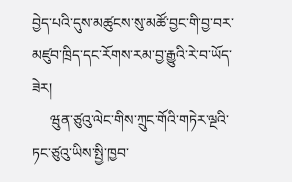བྱེད་པའི་དུས་མཚུངས་སུ་མཚོ་བྱང་གི་བྱ་བར་མཛུབ་ཁྲིད་དང་རོགས་རམ་བྱ་རྒྱུའི་རེ་བ་ཡོད་ཟེར།
     ཝུན་ཙུའུ་ལེང་གིས་ཀྲུང་གོའི་གཏེར་ལྔའི་ཏང་ཙུའུ་ཡིས་སྤྱི་ཁྱབ་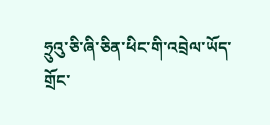ཧྲུའུ་ཅི་ཞི་ཅིན་ཕིང་གི་འབྲེལ་ཡོད་གྲོང་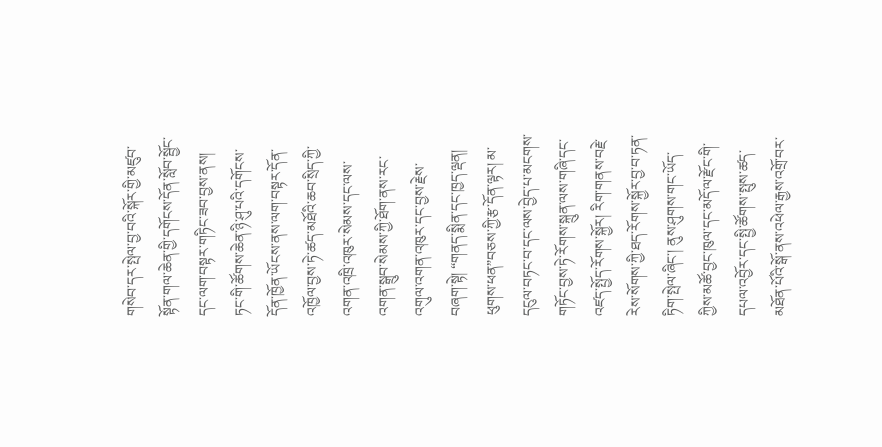གསེབ་དར་སྤེལ་བྱ་བའི་སྐོར་གྱི་མཛུབ་སྟོན་གལ་ཆེན་གྱི་དགོངས་དོན་སློབ་སྦྱོང་དང་ལག་བསྟར་གཏིང་ཟབ་བྱས་ནས།  ཏང་གི་ཚོགས་ཆེན་ཉི་ཤུ་པའི་དགོངས་དོན་ཁྱོན་ཡོངས་ནས་ལག་བསྟར་དོན་འཁྱོལ་བྱས་ཏེ་ཚད་མཐོའི་ཆབ་སྲིད་ཀྱི་འགན་འཁྲི་འཁུར་སེམས་དང་ལས་འགན་སྒྲུབ་སེམས་ཀྱི་ཐོག་ནས་རང་འགུལ་འགན་འཁུར་དང་བྱས་རྗེས་བཞག་སྟེ། “གནད་སྨིན་དང་ཁྱད་ལྡན། ཕུགས་ཕན”བཅས་ཀྱི་རྩ་དོན་ལྟར། མ་དངུལ་བཏང་བ་དང་ལས་བྱེད་པ་མངགས་གཏོང་བྱས་ཏེ་རོགས་སྐྲུན་ལས་གཞི་དང་འཛད་སྤྱོད་རོགས་སྐྱོར། རིག་གནས་བརྗེ་རེས་སོགས་ཀྱི་ཐད་རོགས་སྐྱོར་བྱ་བ་ཏན་ཏིག་སྤེལ་ཞིང་། ནུས་ཤུགས་གང་ཡོད་ཀྱིས་མཚོ་བྱང་ཁུལ་དང་མདོ་ལ་རྫོང་གི་དཔལ་འབྱོར་དང་སྤྱི་ཚོགས་སྤུས་ཚད་མཐོན་པོའི་སྒོ་ནས་འཕེལ་རྒྱས་འགྲོ་བར་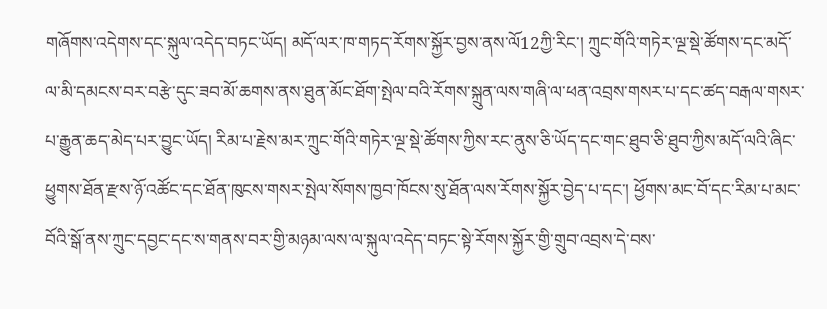གཞོགས་འདེགས་དང་སྐུལ་འདེད་བཏང་ཡོད། མདོ་ལར་ཁ་གཏད་རོགས་སྐྱོར་བྱས་ནས་ལོ12ཀྱི་རིང་། ཀྲུང་གོའི་གཏེར་ལྔ་སྡེ་ཚོགས་དང་མདོ་ལ་མི་དམངས་བར་བརྩེ་དུང་ཟབ་མོ་ཆགས་ནས་ཐུན་མོང་ཐོག་སྤེལ་བའི་རོགས་སྐྲུན་ལས་གཞི་ལ་ཕན་འབྲས་གསར་པ་དང་ཚད་བརྒལ་གསར་པ་རྒྱུན་ཆད་མེད་པར་བྱུང་ཡོད། རིམ་པ་རྗེས་མར་ཀྲུང་གོའི་གཏེར་ལྔ་སྡེ་ཚོགས་ཀྱིས་རང་ནུས་ཅི་ཡོད་དང་གང་ཐུབ་ཅི་ཐུབ་ཀྱིས་མདོ་ལའི་ཞིང་ཕྱུགས་ཐོན་རྫས་ཉོ་འཚོང་དང་ཐོན་ཁུངས་གསར་སྤེལ་སོགས་ཁྱབ་ཁོངས་སུ་ཐོན་ལས་རོགས་སྐྱོར་བྱེད་པ་དང་། ཕྱོགས་མང་བོ་དང་རིམ་པ་མང་བོའི་སྒོ་ནས་ཀྲུང་དབྱང་དང་ས་གནས་བར་གྱི་མཉམ་ལས་ལ་སྐུལ་འདེད་བཏང་སྟེ་རོགས་སྐྱོར་གྱི་གྲུབ་འབྲས་དེ་བས་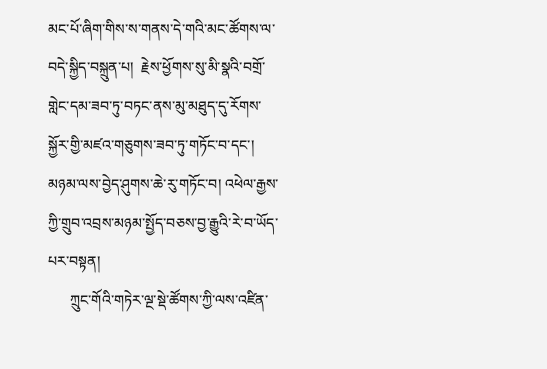མང་པོ་ཞིག་གིས་ས་གནས་དེ་གའི་མང་ཚོགས་ལ་བདེ་སྐྱིད་བསྐྲུན་པ།  རྗེས་ཕྱོགས་སུ་མི་སྣའི་བགྲོ་གླེང་དམ་ཟབ་ཏུ་བཏང་ནས་མུ་མཐུད་དུ་རོགས་སྐྱོར་གྱི་མཛའ་གཅུགས་ཟབ་ཏུ་གཏོང་བ་དང་། མཉམ་ལས་བྱེད་ཤུགས་ཆེ་རུ་གཏོང་བ། འཕེལ་རྒྱས་ཀྱི་གྲུབ་འབྲས་མཉམ་སྤྱོད་བཅས་བྱ་རྒྱུའི་རེ་བ་ཡོད་པར་བསྟན།
      ཀྲུང་གོའི་གཏེར་ལྔ་སྡེ་ཚོགས་ཀྱི་ལས་འཛིན་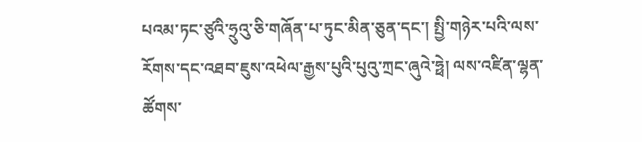པའམ་ཏང་ཙུའི་ཧྲུའུ་ཅི་གཞོན་པ་ཏུང་མིན་ཅུན་དང་། སྤྱི་གཉེར་པའི་ལས་རོགས་དང་འཐབ་ཇུས་འཕེལ་རྒྱས་པུའི་པུའུ་ཀྲང་ཞུའེ་ཧྥེ། ལས་འཛིན་ལྷན་ཚོགས་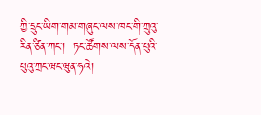ཀྱི་དྲུང་ཡིག་གམ་གཞུང་ལས་ཁང་གི་ཀྲུའུ་རིན་ཙིན་ཀང་།  ཏང་ཚོགས་ལས་དོན་པུའི་པུའུ་ཀྲང་ཝང་ཝུན་ཧའེ།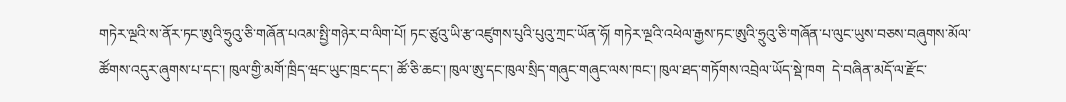གཏེར་ལྔའི་ས་ནོར་ཏང་ཨུའི་ཧྲུའུ་ཅི་གཞོན་པའམ་སྤྱི་གཉེར་བ་ལིག་པོ། ཏང་ཙུའུ་ཡི་རྩ་འཛུགས་པུའི་པུའུ་ཀྲང་ཡོན་ཧོ། གཏེར་ལྔའི་འཕེལ་རྒྱས་ཏང་ཨུའི་ཧྲུའུ་ཅི་གཞོན་པ་ལུང་ཡུས་བཅས་བཞུགས་མོལ་ཚོགས་འདུར་ཞུགས་པ་དང་། ཁུལ་གྱི་མགོ་ཁྲིད་ཝང་ཡུང་ཁྲང་དང་། ཚོ་ཅི་ཆང་། ཁུལ་ཨུ་དང་ཁུལ་སྲིད་གཞུང་གཞུང་ལས་ཁང་། ཁུལ་ཐད་གཏོགས་འབྲེལ་ཡོད་སྡེ་ཁག  དེ་བཞིན་མདོ་ལ་རྫོང་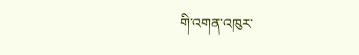གི་འགན་འཁུར་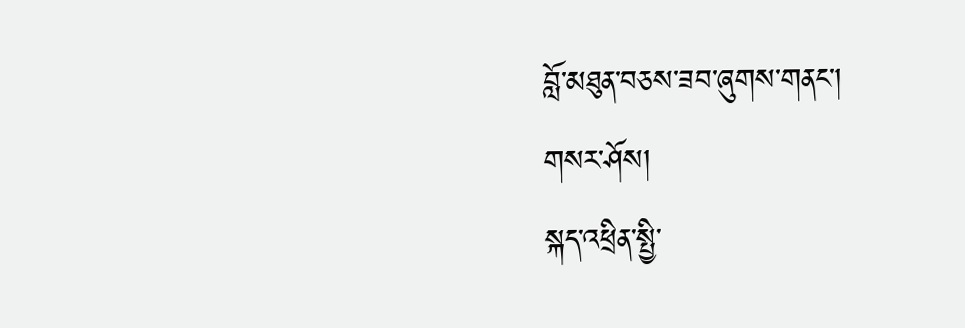བློ་མཐུན་བཅས་ཟབ་ཞུགས་གནང་།
གསར་ཤོས།
སྐད་འཕྲིན་སྤྱི་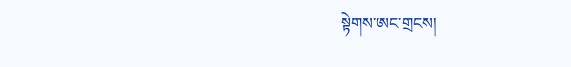སྟེགས་ཨང་གྲངས།